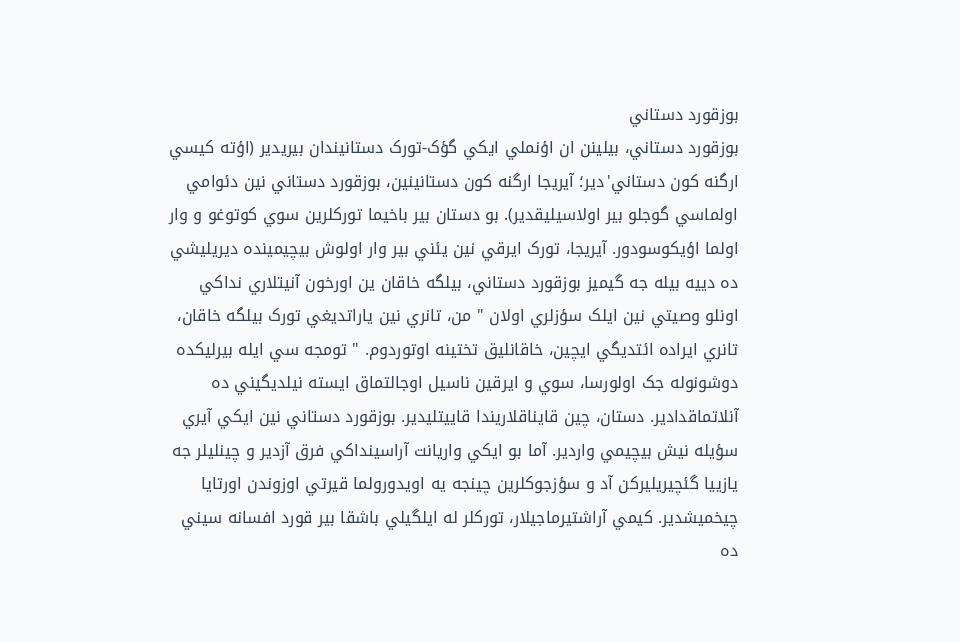بوزقورد دستاني
بوزقورد دستاني، بيلينن ان اؤنملي ايکي گؤک-تورک دستانيندان بيريدير (اؤته کيسي ارگنه کون دستاني'دير؛ آيريجا ارگنه کون دستانينين، بوزقورد دستاني نين دئوامي اولماسي گوجلو بير اولاسيليقدير). بو دستان بير باخيما تورکلرين سوي کوتوغو و وار اولما اؤيکوسودور. آيريجا، تورک ايرقي نين يئني بير وار اولوش بيچيمينده ديريليشي ده دييه بيله جه گيميز بوزقورد دستاني، بيلگه خاقان ين اورخون آنيتلاري نداکي اونلو وصیتي نين ايلک سؤزلري اولان " من، تانري نين ياراتدیغي تورک بيلگه خاقان، تانري ايراده ائتدیگي ايچين، خاقانليق تختینه اوتوردوم. " تومجه سي ايله بيرليکده دوشونوله جک اولورسا، سوي و ايرقين ناسيل اوجالتماق ايسته نيلديگيني ده آنلاتماقدادير. دستان، چين قايناقلاريندا قاييتليدير. بوزقورد دستاني نين ايکي آيري سؤيله نيش بيچيمي واردير. آما بو ايکي واريانت آراسينداکي فرق آزدير و چينليلر جه يازييا گئچيريليرکن آد و سؤزجوکلرين چينجه يه اويدورولما قیرتي اوزوندن اورتايا چيخميشدیر. کيمي آراشتيرماجيلار، تورکلر له ايلگيلي باشقا بير قورد افسانه سيني ده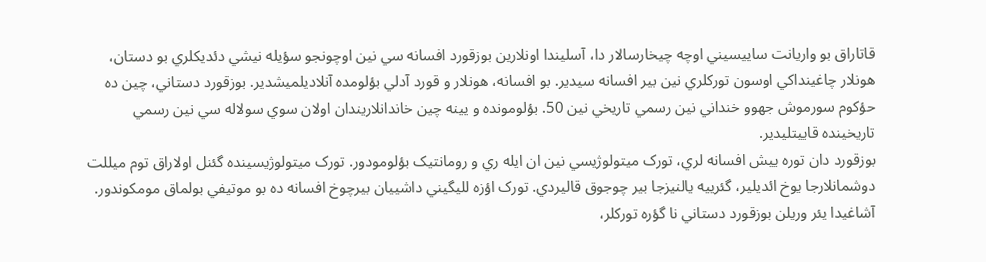قاتاراق بو واريانت ساييسيني اوچه چيخارسالار دا، آسليندا اونلارين بوزقورد افسانه سي نين اوچونجو سؤيله نيشي دئديکلري بو دستان، هونلار چاغينداکي اوسون تورکلري نين بير افسانه سيدير. بو افسانه، هونلار و قورد آدلي بؤلومده آنلاديلميشدير. بوزقورد دستاني، چين ده حؤکوم سورموش جهوو خنداني نين رسمي تاريخي نين 50. بؤلومونده و يينه چين خاندانلاريندان اولان سوي سولاله سي نين رسمي تاريخينده قاييتليدير.
بوزقورد دان توره ييش افسانه لري، تورک ميتولوژيسي نين ان ايله ري و رومانتيک بؤلومودور. تورک ميتولوژيسينده گئنل اولاراق توم ميللت دوشمانلارجا يوخ ائديلير، گئرييه يالنيزجا بير چوجوق قاليردي. تورک اؤزه لليگيني داشييان بيرچوخ افسانه ده بو موتيفي بولماق مومکوندور. آشاغيدا يئر وريلن بوزقورد دستاني نا گؤره تورکلر،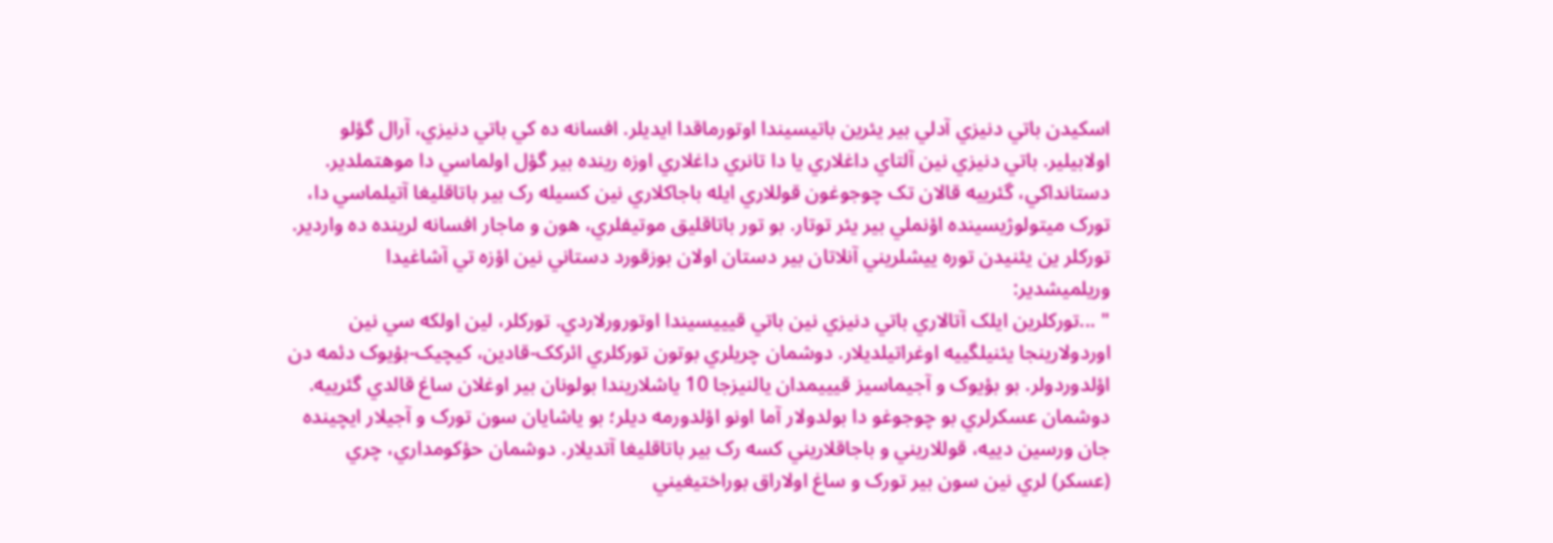اسکيدن باتي دنيزي آدلي بير يئرين باتيسيندا اوتورماقدا ايديلر. افسانه ده کي باتي دنيزي، آرال گؤلو اولابيلير. باتي دنيزي نين آلتاي داغلاري يا دا تانري داغلاري اوزه رينده بير گؤل اولماسي دا موهتملدير. دستانداکي، گئرييه قالان تک چوجوغون قوللاري ايله باجاکلاري نين کسيله رک بير باتاقليغا آتيلماسي دا، تورک ميتولوژيسينده اؤنملي بير يئر توتار. بو تور باتاقليق موتيفلري، هون و ماجار افسانه لرينده ده واردير.
تورکلر ين يئنيدن توره ييشلريني آنلاتان بير دستان اولان بوزقورد دستاني نين اؤزه تي آشاغيدا وريلميشدير:
" ...تورکلرين ايلک آتالاري باتي دنيزي نين باتي قيييسيندا اوتورورلاردي. تورکلر، لين اولکه سي نين اوردولارينجا يئنيلگييه اوغراتيلديلار. دوشمان چريلري بوتون تورکلري ائرکک-قادين، کیچیک-بؤيوک دئمه دن اؤلدوردولر. بو بؤيوک و آجيماسيز قيييمدان يالنيزجا 10 ياشلاريندا بولونان بير اوغلان ساغ قالدي گئرييه. دوشمان عسکرلري بو چوجوغو دا بولدولار آما اونو اؤلدورمه ديلر؛ بو ياشايان سون تورک و آجيلار ايچينده جان ورسين دييه، قوللاريني و باجاقلاريني کسه رک بير باتاقليغا آتديلار. دوشمان حؤکومداري، چري (عسکر) لري نين سون بير تورک و ساغ اولاراق بوراختيغيني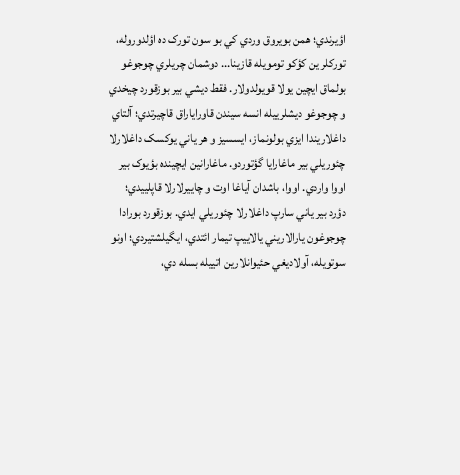اؤیرندي؛ همن بويروق وردي کي بو سون تورک ده اؤلدوروله، تورکلر ين کؤکو تومويله قازينا... دوشمان چريلري چوجوغو بولماق ايچين يولا قويولدولار. فقط ديشي بير بوزقورد چيخدي و چوجوغو ديشلرييله انسه سيندن قاوراياراق قاچيرتدي؛ آلتاي داغلاريندا ايزي بولونماز، ايسسيز و هر ياني يوکسک داغلارلا چئوريلي بير ماغارايا گؤتوردو. ماغارانين ايچينده بؤيوک بير اووا واردي. اووا، باشدان آياغا اوت و چاييرلارلا قاپلييدي؛ دؤرد بير ياني سارپ داغلارلا چئوريلي ايدي. بوزقورد بورادا چوجوغون يارالاريني يالاييپ تيمار ائتدي، ايگيلشتيردي؛ اونو سوتويله، آولاديغي حئیوانلارين اتييله بسله دي،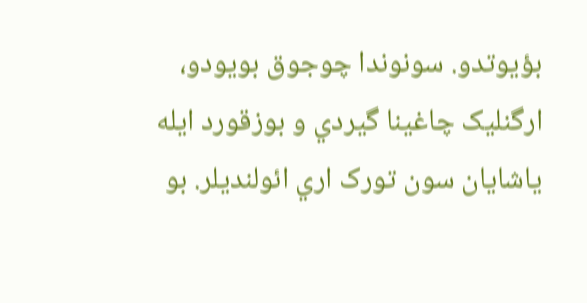بؤيوتدو. سونوندا چوجوق بويودو، ارگنليک چاغينا گيردي و بوزقورد ايله ياشايان سون تورک اري ائولنديلر. بو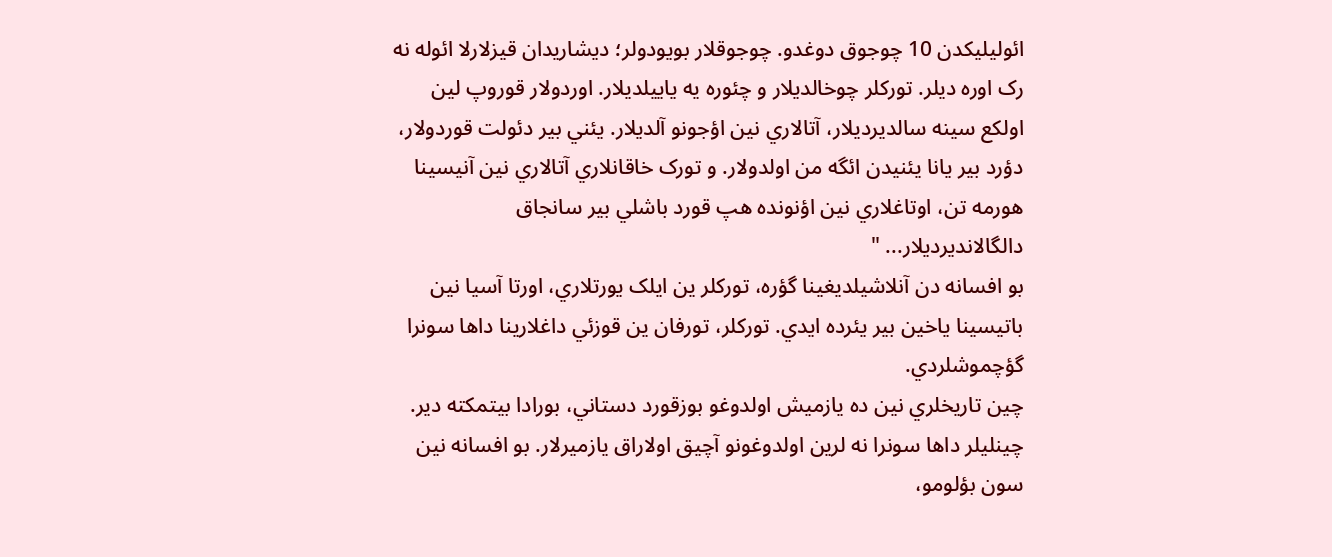ائوليليکدن 10 چوجوق دوغدو. چوجوقلار بويودولر؛ ديشاريدان قيزلارلا ائوله نه رک اوره ديلر. تورکلر چوخالديلار و چئوره يه ياييلديلار. اوردولار قوروپ لين اولکع سينه سالديرديلار، آتالاري نين اؤجونو آلديلار. يئني بير دئولت قوردولار، دؤرد بير يانا يئنيدن ائگه من اولدولار. و تورک خاقانلاري آتالاري نين آنيسينا هورمه تن، اوتاغلاري نين اؤنونده هپ قورد باشلي بير سانجاق دالگالانديرديلار... "
بو افسانه دن آنلاشيلديغينا گؤره، تورکلر ين ايلک يورتلاري، اورتا آسيا نين باتيسينا ياخين بير يئرده ايدي. تورکلر، تورفان ين قوزئي داغلارينا داها سونرا گؤچموشلردي.
چين تاریخلري نين ده يازميش اولدوغو بوزقورد دستاني، بورادا بيتمکته دير. چينليلر داها سونرا نه لرين اولدوغونو آچيق اولاراق يازميرلار. بو افسانه نين سون بؤلومو،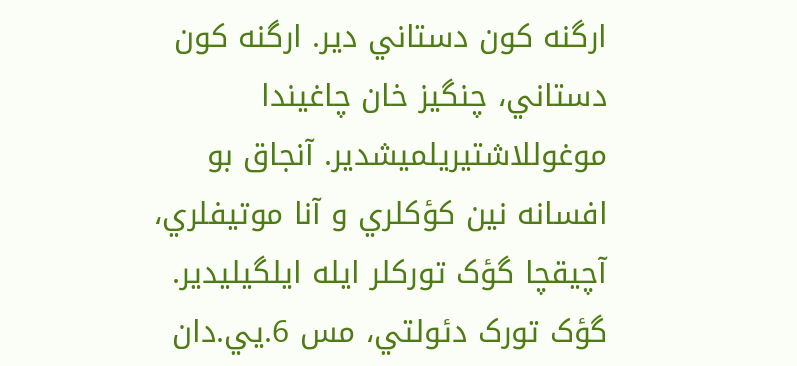ارگنه کون دستاني دير. ارگنه کون دستاني، چنگيز خان چاغيندا موغوللاشتيريلميشدير. آنجاق بو افسانه نين کؤکلري و آنا موتيفلري، آچيقچا گؤک تورکلر ايله ايلگيليدير. گؤک تورک دئولتي، مس 6.يي.دان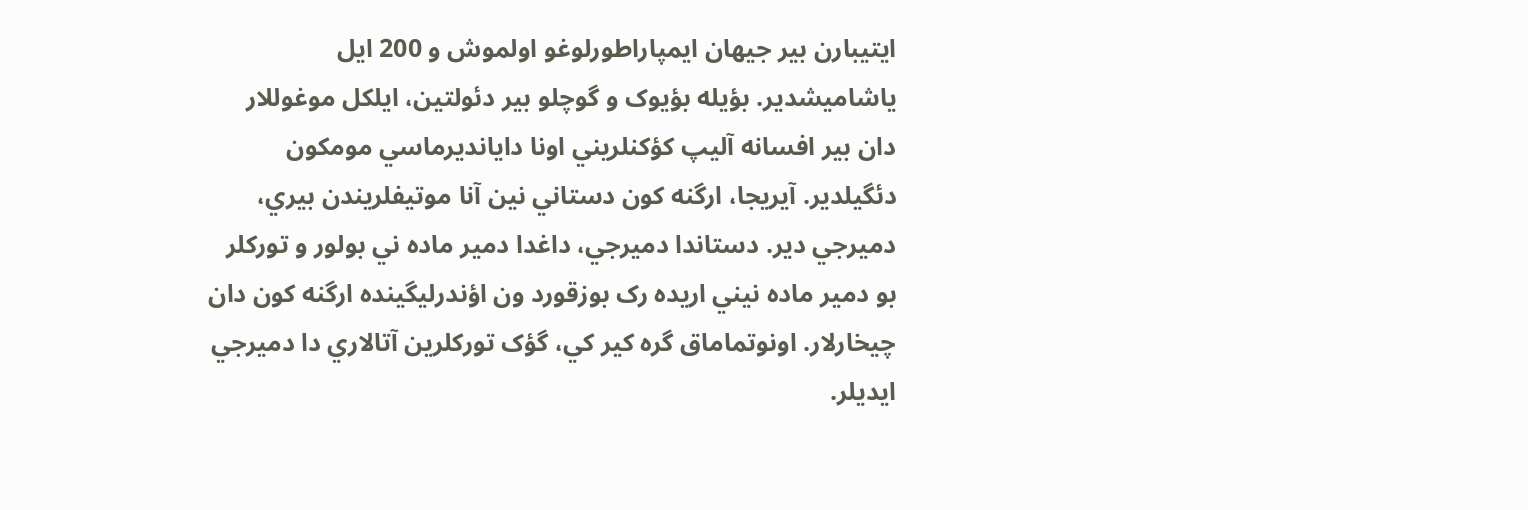ايتيبارن بير جيهان ايمپاراطورلوغو اولموش و 200 ايل ياشاميشدیر. بؤيله بؤيوک و گوچلو بير دئولتين، ايلکل موغوللار دان بير افسانه آليپ کؤکنلريني اونا دايانديرماسي مومکون دئگيلدير. آيريجا، ارگنه کون دستاني نين آنا موتيفلريندن بيري، دميرجي دير. دستاندا دميرجي، داغدا دمير ماده ني بولور و تورکلر بو دمير ماده نيني اريده رک بوزقورد ون اؤندرليگينده ارگنه کون دان چيخارلار. اونوتماماق گره کير کي، گؤک تورکلرين آتالاري دا دميرجي ايديلر.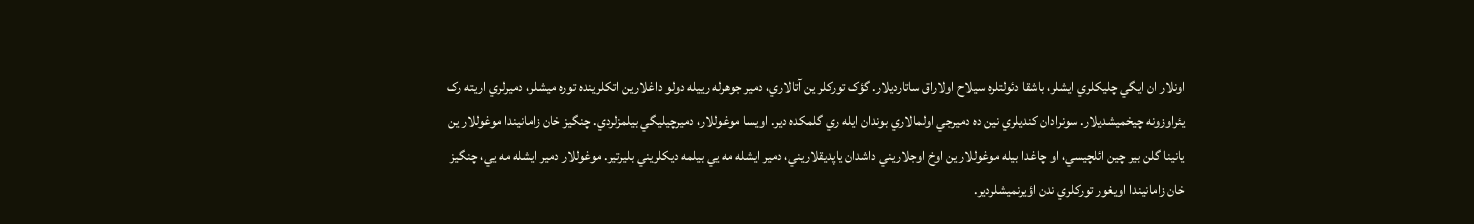اونلار ان ايگي چليکلري ايشلر، باشقا دئولتلره سيلاح اولاراق ساتاردیلار. گؤک تورکلر ين آتالاري، دمير جوهرله رييله دولو داغلارين اتکلرينده توره ميشلر، دميرلري اريته رک يئراوزونه چيخميشدیلار. سونرادان کنديلري نين ده دميرجي اولمالاري بوندان ايله ري گلمکده دير. اويسا موغوللار، دميرچيليگي بيلمزلردي. چنگيز خان زامانيندا موغوللار ين يانينا گلن بير چين ائلچيسي، او چاغدا بيله موغوللار ين اوخ اوجلاريني داشدان ياپدیقلاريني، دمير ايشله مه يي بيلمه ديکلريني بليرتير. موغوللار دمير ايشله مه يي، چنگيز خان زامانيندا اويغور تورکلري ندن اؤیرنميشلردير.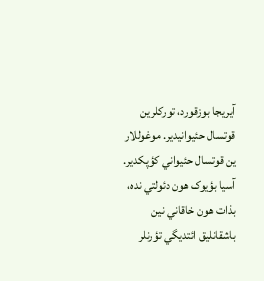آيريجا بوزقورد، تورکلرین قوتسال حئیوانيدير. موغوللار ين قوتسال حئيواني کؤپکدير.
آسيا بؤيوک هون دئولتي نده، بذات هون خاقاني نين باشقانليق ائتدیگي تؤرنلر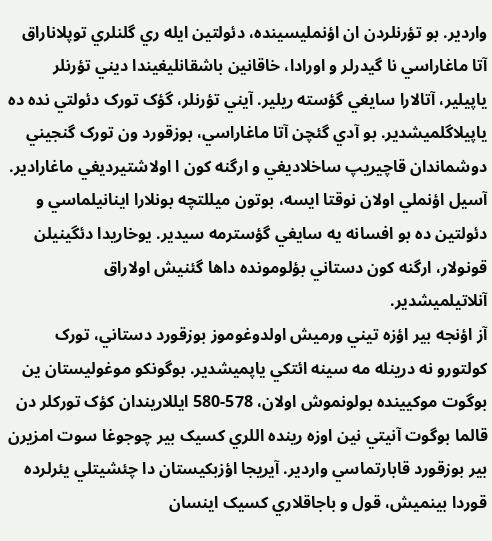واردير. بو تؤرنلردن ان اؤنمليسينده، دئولتين ايله ري گلنلري توپلاناراق آتا ماغاراسي نا گيدرلر و اورادا، خاقانين باشقانليغيندا ديني تؤرنلر ياپيلير، آتالارا سايغي گؤسته ريلير. آيني تؤرنلر، گؤک تورک دئولتي نده ده ياپيلاگلميشدير. بو آدي گئچن آتا ماغاراسي، بوزقورد ون تورک گنجيني دوشماندان قاچيريپ ساخلاديغي و ارگنه کون ا اولاشتيرديغي ماغارادير. آسيل اؤنملي اولان نوقتا ايسه، بوتون ميللتچه بونلارا اينانيلماسي و دئولتين ده بو افسانه يه سايغي گؤسترمه سيدير. يوخاريدا دئگينيلن قونولار، ارگنه کون دستاني بؤلومونده داها گئنيش اولاراق آنلاتيلميشدير.
آز اؤنجه بير اؤزه تيني ورميش اولدوغوموز بوزقورد دستاني، تورک کولتورو نه درينله مه سينه ائتکي ياپميشدير. بوگونکو موغوليستان ين بوگوت موکيينده بولونموش اولان، 578-580 ايللاريندان کؤک تورکلر دن قالما بوگوت آنيتي نين اوزه رينده اللري کسيک بير چوجوغا سوت امزيرن بير بوزقورد قابارتماسي واردير. آيريجا اؤزبکيستان دا چئشيتلي يئرلرده قوردا بينميش، قول و باجاقلاري کسيک اينسان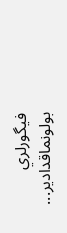فيگورلري بولونماقدادير...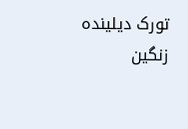تورک دیلینده زنگین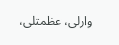وارلی، عظمتلی،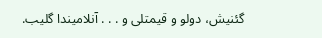گئنیش، دولو و قیمتلی و . . . آنلامیندا گلیب.